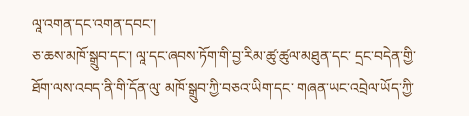ལཱ་འགན་དང་འགན་དབང་།
ཅ་ཆས་མཁོ་སྒྲུབ་དང་། ལཱ་དང་ཞབས་ཏོག་གི་བྱ་རིམ་ཚུ་ཚུལ་མཐུན་དང་ དྲང་བདེན་གྱི་ཐོག་ལས་འབད་ནི་གི་དོན་ལུ་ མཁོ་སྒྲུབ་ཀྱི་བཅའ་ཡིག་དང་ གཞན་ཡང་འབྲེལ་ཡོད་ཀྱི་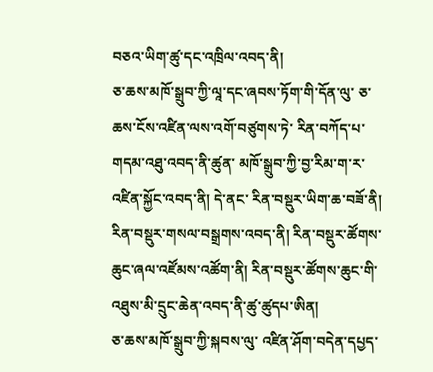བཅའ་ཡིག་ཚུ་དང་འཁྲིལ་འབད་ནི།
ཅ་ཆས་མཁོ་སྒྲུབ་ཀྱི་ལཱ་དང་ཞབས་ཏོག་གི་དོན་ལུ་ ཅ་ཆས་ངོས་འཛིན་ལས་འགོ་བཙུགས་ཏེ་ རིན་བཀོད་པ་གདམ་འཐུ་འབད་ནི་ཚུན་ མཁོ་སྒྲུབ་ཀྱི་བྱ་རིམ་ག་ར་འཛིན་སྐྱོང་འབད་ནི། དེ་ནང་ རིན་བསྡུར་ཡིག་ཆ་བཟོ་ནི། རིན་བསྡུར་གསལ་བསྒྲགས་འབད་ནི། རིན་བསྡུར་ཚོགས་ཆུང་ཞལ་འཛོམས་འཚོག་ནི། རིན་བསྡུར་ཚོགས་ཆུང་གི་འཐུས་མི་དྲུང་ཆེན་འབད་ནི་ཚུ་ཚུདཔ་ཨིན།
ཅ་ཆས་མཁོ་སྒྲུབ་ཀྱི་སྐབས་ལུ་ འཛིན་ཤོག་བདེན་དཔྱད་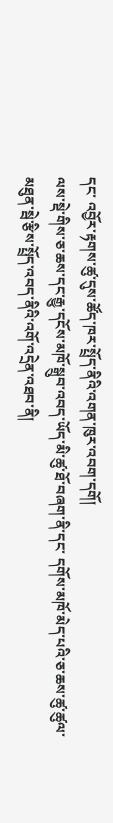དང་ འབྱོར་རྟགས་ཚུ་དུས་ཚོད་ཁར་སྤྲོད་ནིའི་འགན་ཁུར་འབག་དགོ།
ལས་སྡེ་གིས་ཅ་ཆས་དང་རྒྱུ་དངོས་མཁོ་སྒྲུབ་འབད་ཡོད་མི་ཚུ་ཐོ་བཞག་ནི་དང་ དགོས་མཁོ་མེད་པའི་ཅ་ཆས་ཚུ་ཚུལ་མཐུན་སྦེ་རྩིས་སྤྲོད་འབད་ནིའི་འགོ་འདྲེན་འཐབ་ནི།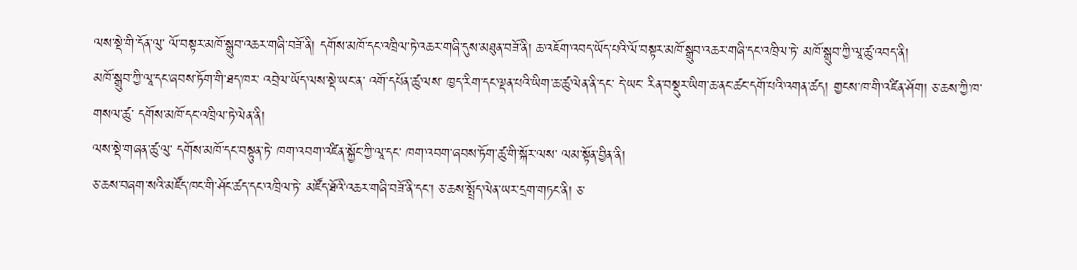ལས་སྡེ་གི་དོན་ལུ་ ལོ་བསྟར་མཁོ་སྒྲུབ་འཆར་གཞི་བཟོ་ནི། དགོས་མཁོ་དང་འཁྲིལ་ཏེ་འཆར་གཞི་དུས་མཐུན་བཟོ་ནི། ཆ་འཇོག་འབད་ཡོད་པའི་ལོ་བསྟར་མཁོ་སྒྲུབ་འཆར་གཞི་དང་འཁྲིལ་ཏེ་ མཁོ་སྒྲུབ་ཀྱི་ལཱ་ཚུ་འབད་ནི།
མཁོ་སྒྲུབ་ཀྱི་ལཱ་དང་ཞབས་ཏོག་གི་ཐད་ཁར་ འབྲེལ་ཡོད་ལས་སྡེ་ཡང་ན་ འགོ་དཔོན་ཚུ་ལས་ ཁྱད་རིག་དང་ལྡན་པའི་ཡིག་ཆ་ཚུ་ལེན་ནི་དང་ དེ་ཡང་ རིན་བསྡུར་ཡིག་ཆ་ནང་ཚང་དགོ་པའི་འགན་ཚད། གྱངས་ཁ་གི་འཛིན་ཤོག། ཅ་ཆས་ཀྱི་ཁ་གསལ་ཚུ་ དགོས་མཁོ་དང་འཁྲིལ་ཏེ་ལེན་ནི།
ལས་སྡེ་གཞན་ཚུ་ལུ་ དགོས་མཁོ་དང་བསྟུན་ཏེ་ ཁག་འབག་འཛིན་སྐྱོང་ཀྱི་ལཱ་དང་ ཁག་འབག་ཞབས་ཏོག་ཚུ་གི་སྐོར་ལས་ ལམ་སྟོན་བྱིན་ནི།
ཅ་ཆས་བཞག་སའི་མཛོད་ཁང་གི་ཤོང་ཚད་དང་འཁྲིལ་ཏེ་ མཛོད་ཐོའི་འཆར་གཞི་བཟོ་ནི་དང་། ཅ་ཆས་སྤྲོད་ལེན་ཡར་དྲག་གཏང་ནི། ཅ་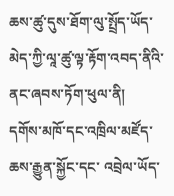ཆས་ཚུ་དུས་ཐོག་ལུ་སྤྲོད་ཡོད་མེད་ཀྱི་ལཱ་ཚུ་ལྟ་རྟོག་འབད་ནིའི་ནང་ཞབས་ཏོག་ཕུལ་ནི།
དགོས་མཁོ་དང་འཁྲིལ་མཛོད་ཆས་རྒྱུན་སྐྱོང་དང་ འབྲེལ་ཡོད་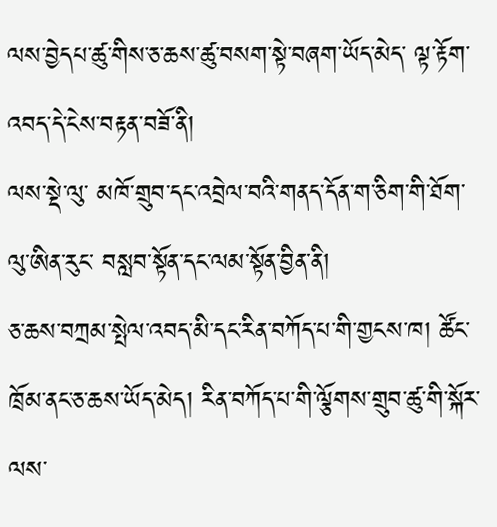ལས་བྱེདཔ་ཚུ་གིས་ཅ་ཆས་ཚུ་བསག་སྟེ་བཞག་ཡོད་མེད་ ལྟ་རྟོག་འབད་དེ་ངེས་བརྟན་བཟོ་ནི།
ལས་སྡེ་ལུ་ མཁོ་གྲུབ་དང་འབྲེལ་བའི་གནད་དོན་ག་ཅིག་གི་ཐོག་ལུ་ཨིན་རུང་ བསླབ་སྟོན་དང་ལམ་སྟོན་བྱིན་ནི།
ཅ་ཆས་བཀྲམ་སྤེལ་འབད་མི་དང་རིན་བཀོད་པ་གི་གྱངས་ཁ། ཚོང་ཁྲོམ་ནང་ཅ་ཆས་ཡོད་མེད། རིན་བཀོད་པ་གི་ལྕོགས་གྲུབ་ཚུ་གི་སྐོར་ལས་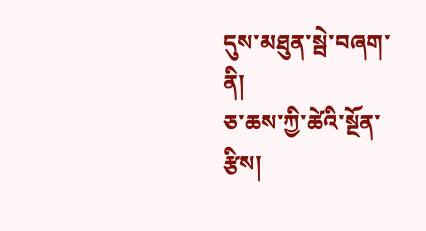དུས་མཐུན་སྦེ་བཞག་ནི།
ཅ་ཆས་ཀྱི་ཚེའི་སྔོན་རྩིས།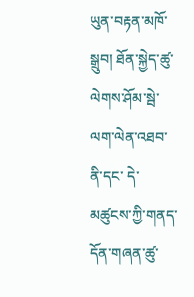ཡུན་བརྟན་མཁོ་སྒྲུབ། ཐོན་སྐྱེད་ཚུ་ལེགས་ཤོམ་སྦེ་ལག་ལེན་འཐབ་ནི་དང་ དེ་མཚུངས་ཀྱི་གནད་དོན་གཞན་ཚུ་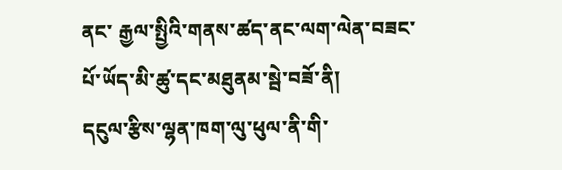ནང་ རྒྱལ་སྤྱིའི་གནས་ཚད་ནང་ལག་ལེན་བཟང་པོ་ཡོད་མི་ཚུ་དང་མཐུནམ་སྦེ་བཟོ་ནི།
དངུལ་རྩིས་ལྷན་ཁག་ལུ་ཕུལ་ནི་གི་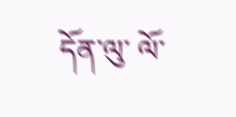དོན་ལུ་ ལོ་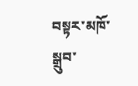བསྟར་མཁོ་སྒྲུབ་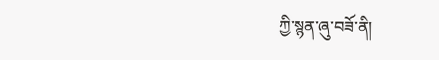ཀྱི་སྙན་ཞུ་བཟོ་ནི།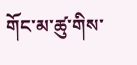གོང་མ་ཚུ་གིས་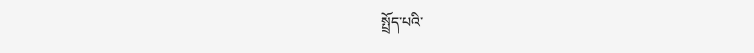སྤྲོད་པའི་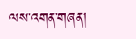ལས་འགན་གཞན།